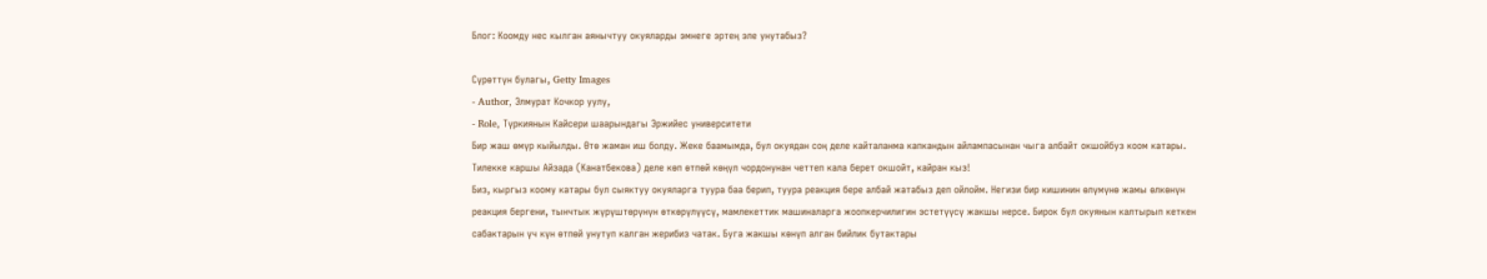Блог: Коомду нес кылган аянычтуу окуяларды эмнеге эртең эле унутабыз?

Сүрөттүн булагы, Getty Images
- Author, Элмурат Кочкор уулу,
- Role, Түркиянын Кайсери шаарындагы Эржийес университети
Бир жаш өмүр кыйылды. Өтө жаман иш болду. Жеке баамымда, бул окуядан соң деле кайталанма капкандын айлампасынан чыга албайт окшойбуз коом катары. Тилекке каршы Айзада (Канатбекова) деле көп өтпөй көңүл чордонунан четтеп кала берет окшойт, кайран кыз!
Биз, кыргыз коому катары бул сыяктуу окуяларга туура баа берип, туура реакция бере албай жатабыз деп ойлойм. Негизи бир кишинин өлүмүнө жамы өлкөнүн реакция бергени, тынчтык жүрүштөрүнүн өткөрүлүүсү, мамлекеттик машиналарга жоопкерчилигин эстетүүсү жакшы нерсе. Бирок бул окуянын калтырып кеткен сабактарын үч күн өтпөй унутуп калган жерибиз чатак. Буга жакшы көнүп алган бийлик бутактары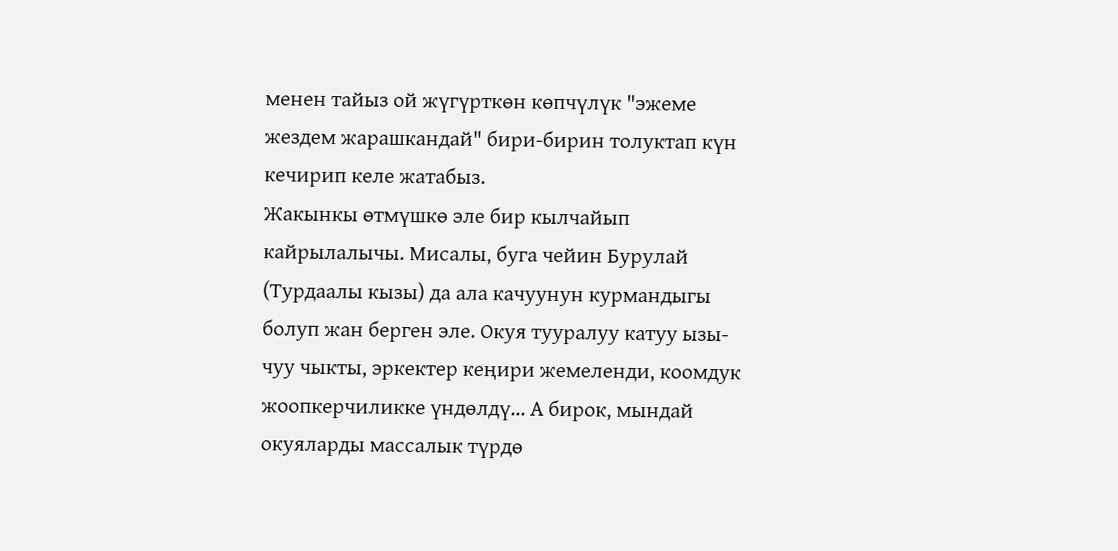менен тайыз ой жүгүрткөн көпчүлүк "эжеме жездем жарашкандай" бири-бирин толуктап күн кечирип келе жатабыз.
Жакынкы өтмүшкө эле бир кылчайып кайрылалычы. Мисалы, буга чейин Бурулай (Турдаалы кызы) да ала качуунун курмандыгы болуп жан берген эле. Окуя тууралуу катуу ызы-чуу чыкты, эркектер кеңири жемеленди, коомдук жоопкерчиликке үндөлдү... А бирок, мындай окуяларды массалык түрдө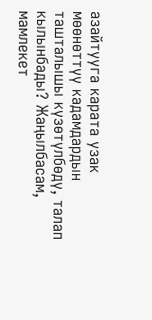азайтууга карата узак мөөнөттүү кадамдардын ташталышы күзөтүлбөдү, талап кылынбады? Жаңылбасам, мамлекет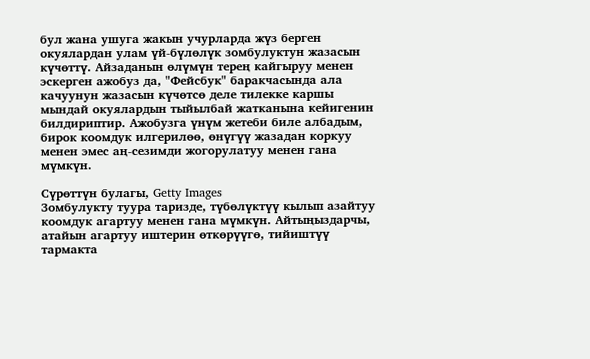бул жана ушуга жакын учурларда жүз берген окуялардан улам үй-бүлөлүк зомбулуктун жазасын күчөттү. Айзаданын өлүмүн терең кайгыруу менен эскерген ажобуз да, "Фейсбук" баракчасында ала качуунун жазасын күчөтсө деле тилекке каршы мындай окуялардын тыйылбай жатканына кейигенин билдириптир. Ажобузга үнүм жетеби биле албадым, бирок коомдук илгерилөө, өнүгүү жазадан коркуу менен эмес аң-сезимди жогорулатуу менен гана мүмкүн.

Сүрөттүн булагы, Getty Images
Зомбулукту туура таризде, түбөлүктүү кылып азайтуу коомдук агартуу менен гана мүмкүн. Айтыңыздарчы, атайын агартуу иштерин өткөрүүгө, тийиштүү тармакта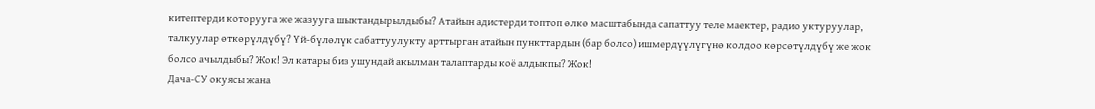китептерди которууга же жазууга шыктандырылдыбы? Атайын адистерди топтоп өлкө масштабында сапаттуу теле маектер, радио уктуруулар, талкуулар өткөрүлдүбү? Үй-бүлөлүк сабаттуулукту арттырган атайын пункттардын (бар болсо) ишмердүүлүгүнө колдоо көрсөтүлдүбү же жок болсо ачылдыбы? Жок! Эл катары биз ушундай акылман талаптарды коё алдыкпы? Жок!
Дача-СУ окуясы жана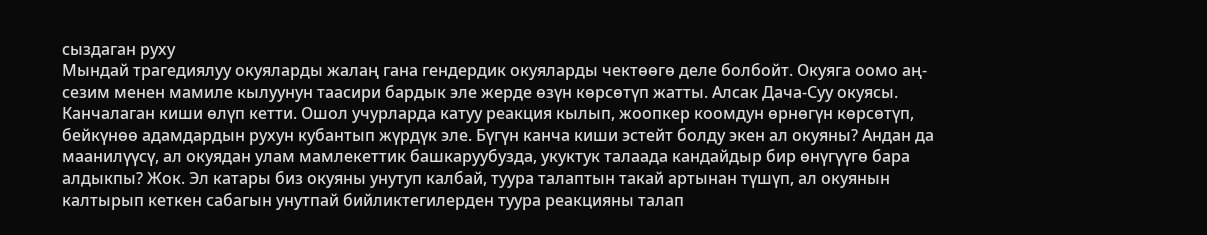сыздаган руху
Мындай трагедиялуу окуяларды жалаң гана гендердик окуяларды чектөөгө деле болбойт. Окуяга оомо аң-сезим менен мамиле кылуунун таасири бардык эле жерде өзүн көрсөтүп жатты. Алсак Дача-Суу окуясы. Канчалаган киши өлүп кетти. Ошол учурларда катуу реакция кылып, жоопкер коомдун өрнөгүн көрсөтүп, бейкүнөө адамдардын рухун кубантып жүрдүк эле. Бүгүн канча киши эстейт болду экен ал окуяны? Андан да маанилүүсү, ал окуядан улам мамлекеттик башкаруубузда, укуктук талаада кандайдыр бир өнүгүүгө бара алдыкпы? Жок. Эл катары биз окуяны унутуп калбай, туура талаптын такай артынан түшүп, ал окуянын калтырып кеткен сабагын унутпай бийликтегилерден туура реакцияны талап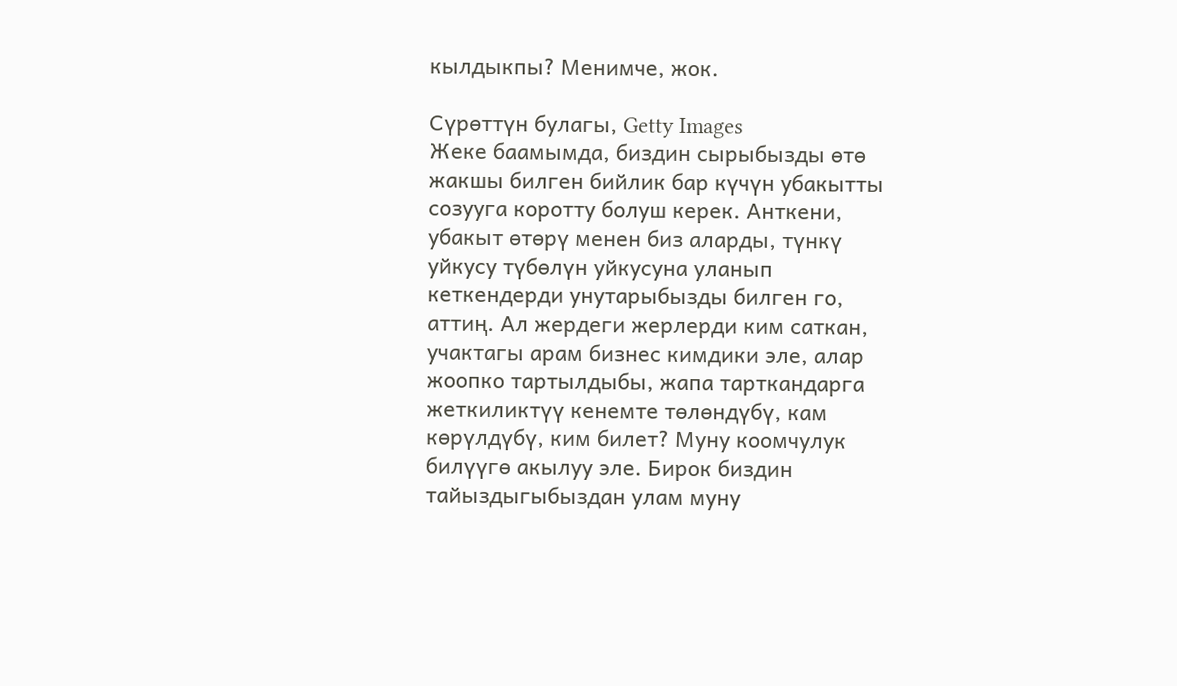кылдыкпы? Менимче, жок.

Сүрөттүн булагы, Getty Images
Жеке баамымда, биздин сырыбызды өтө жакшы билген бийлик бар күчүн убакытты созууга коротту болуш керек. Анткени, убакыт өтөрү менен биз аларды, түнкү уйкусу түбөлүн уйкусуна уланып кеткендерди унутарыбызды билген го, аттиң. Ал жердеги жерлерди ким саткан, учактагы арам бизнес кимдики эле, алар жоопко тартылдыбы, жапа тарткандарга жеткиликтүү кенемте төлөндүбү, кам көрүлдүбү, ким билет? Муну коомчулук билүүгө акылуу эле. Бирок биздин тайыздыгыбыздан улам муну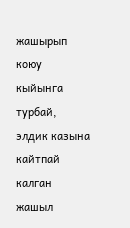жашырып коюу кыйынга турбай, элдик казына кайтпай калган жашыл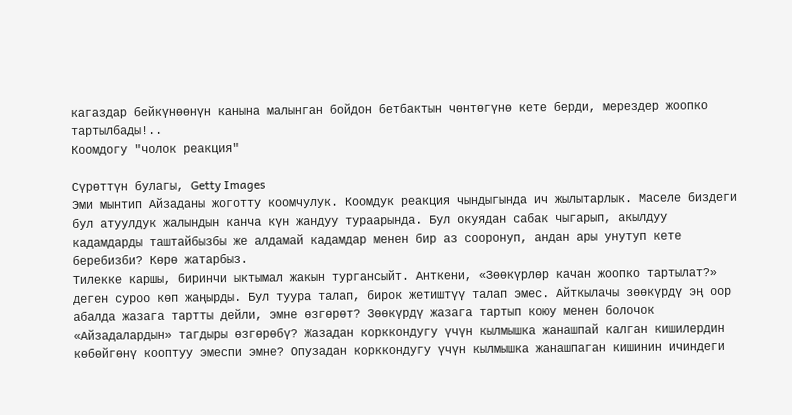кагаздар бейкүнөөнүн канына малынган бойдон бетбактын чөнтөгүнө кете берди, мерездер жоопко тартылбады!..
Коомдогу "чолок реакция"

Сүрөттүн булагы, Getty Images
Эми мынтип Айзаданы жоготту коомчулук. Коомдук реакция чындыгында ич жылытарлык. Маселе биздеги бул атуулдук жалындын канча күн жандуу тураарында. Бул окуядан сабак чыгарып, акылдуу кадамдарды таштайбызбы же алдамай кадамдар менен бир аз сооронуп, андан ары унутуп кете беребизби? Көрө жатарбыз.
Тилекке каршы, биринчи ыктымал жакын тургансыйт. Анткени, «Зөөкүрлөр качан жоопко тартылат?» деген суроо көп жаңырды. Бул туура талап, бирок жетиштүү талап эмес. Айткылачы зөөкүрдү эң оор абалда жазага тартты дейли, эмне өзгөрөт? Зөөкүрдү жазага тартып коюу менен болочок «Айзадалардын» тагдыры өзгөрөбү? Жазадан корккондугу үчүн кылмышка жанашпай калган кишилердин көбөйгөнү кооптуу эмеспи эмне? Опузадан корккондугу үчүн кылмышка жанашпаган кишинин ичиндеги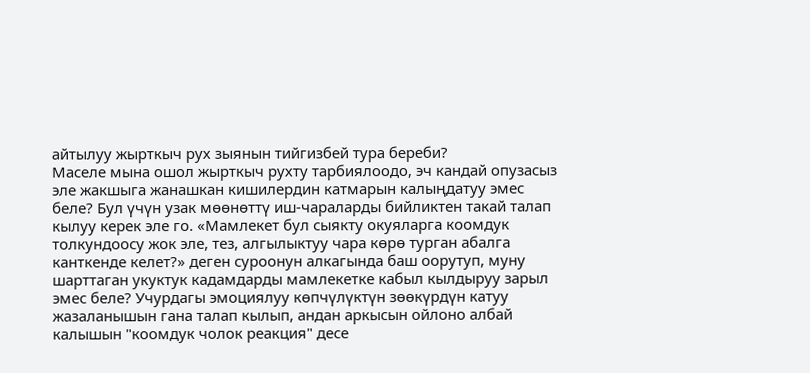айтылуу жырткыч рух зыянын тийгизбей тура береби?
Маселе мына ошол жырткыч рухту тарбиялоодо, эч кандай опузасыз эле жакшыга жанашкан кишилердин катмарын калыңдатуу эмес беле? Бул үчүн узак мөөнөттү иш-чараларды бийликтен такай талап кылуу керек эле го. «Мамлекет бул сыякту окуяларга коомдук толкундоосу жок эле, тез, алгылыктуу чара көрө турган абалга канткенде келет?» деген суроонун алкагында баш оорутуп, муну шарттаган укуктук кадамдарды мамлекетке кабыл кылдыруу зарыл эмес беле? Учурдагы эмоциялуу көпчүлүктүн зөөкүрдүн катуу жазаланышын гана талап кылып, андан аркысын ойлоно албай калышын "коомдук чолок реакция" десе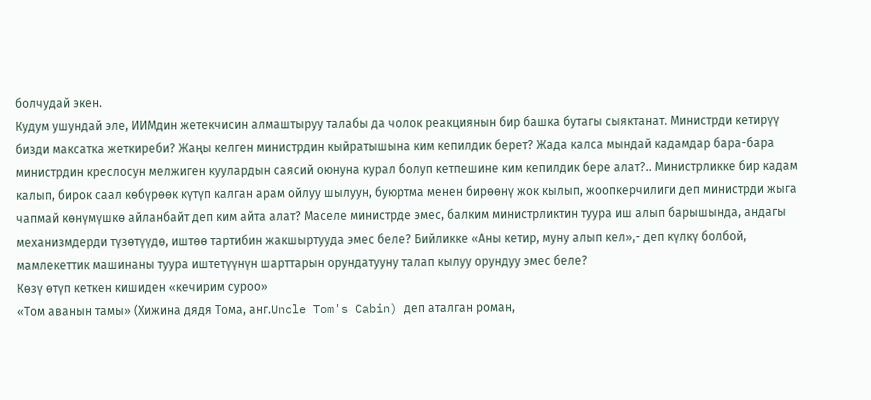болчудай экен.
Кудум ушундай эле, ИИМдин жетекчисин алмаштыруу талабы да чолок реакциянын бир башка бутагы сыяктанат. Министрди кетирүү бизди максатка жеткиреби? Жаңы келген министрдин кыйратышына ким кепилдик берет? Жада калса мындай кадамдар бара-бара министрдин креслосун мелжиген куулардын саясий оюнуна курал болуп кетпешине ким кепилдик бере алат?.. Министрликке бир кадам калып, бирок саал көбүрөөк күтүп калган арам ойлуу шылуун, буюртма менен бирөөнү жок кылып, жоопкерчилиги деп министрди жыга чапмай көнүмүшкө айланбайт деп ким айта алат? Маселе министрде эмес, балким министрликтин туура иш алып барышында, андагы механизмдерди түзөтүүдө, иштөө тартибин жакшыртууда эмес беле? Бийликке «Аны кетир, муну алып кел»,- деп күлкү болбой, мамлекеттик машинаны туура иштетүүнүн шарттарын орундатууну талап кылуу орундуу эмес беле?
Көзү өтүп кеткен кишиден «кечирим суроо»
«Том аванын тамы» (Хижина дядя Тома, анг.Uncle Tom's Cabin) деп аталган роман,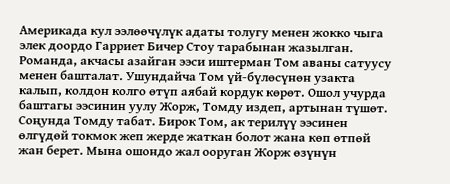Америкада кул ээлөөчүлүк адаты толугу менен жокко чыга элек доордо Гарриет Бичер Стоу тарабынан жазылган. Романда, акчасы азайган ээси иштерман Том аваны сатуусу менен башталат. Ушундайча Том үй-бүлөсүнөн узакта калып, колдон колго өтүп аябай кордук көрөт. Ошол учурда баштагы ээсинин уулу Жорж, Томду издеп, артынан түшөт. Соңунда Томду табат. Бирок Том, ак терилүү ээсинен өлгүдөй токмок жеп жерде жаткан болот жана көп өтпөй жан берет. Мына ошондо жал ооруган Жорж өзүнүн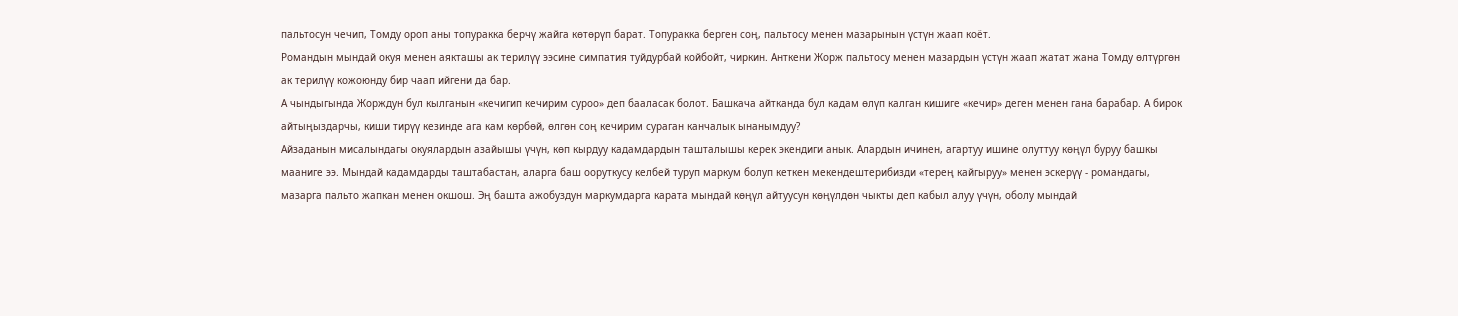пальтосун чечип, Томду ороп аны топуракка берчү жайга көтөрүп барат. Топуракка берген соң, пальтосу менен мазарынын үстүн жаап коёт.
Романдын мындай окуя менен аякташы ак терилүү ээсине симпатия туйдурбай койбойт, чиркин. Анткени Жорж пальтосу менен мазардын үстүн жаап жатат жана Томду өлтүргөн ак терилүү кожоюнду бир чаап ийгени да бар.
А чындыгында Жорждун бул кылганын «кечигип кечирим суроо» деп бааласак болот. Башкача айтканда бул кадам өлүп калган кишиге «кечир» деген менен гана барабар. А бирок айтыңыздарчы, киши тирүү кезинде ага кам көрбөй, өлгөн соң кечирим сураган канчалык ынанымдуу?
Айзаданын мисалындагы окуялардын азайышы үчүн, көп кырдуу кадамдардын ташталышы керек экендиги анык. Алардын ичинен, агартуу ишине олуттуу көңүл буруу башкы мааниге ээ. Мындай кадамдарды таштабастан, аларга баш ооруткусу келбей туруп маркум болуп кеткен мекендештерибизди «терең кайгыруу» менен эскерүү - романдагы, мазарга пальто жапкан менен окшош. Эң башта ажобуздун маркумдарга карата мындай көңүл айтуусун көңүлдөн чыкты деп кабыл алуу үчүн, оболу мындай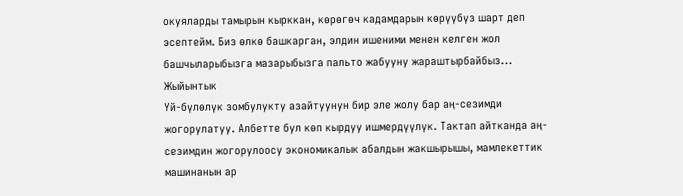окуяларды тамырын кырккан, көрөгөч кадамдарын көрүүбүз шарт деп эсептейм. Биз өлкө башкарган, элдин ишеними менен келген жол башчыларыбызга мазарыбызга пальто жабууну жараштырбайбыз...
Жыйынтык
Үй-бүлөлүк зомбулукту азайтуунун бир эле жолу бар аң-сезимди жогорулатуу. Албетте бул көп кырдуу ишмердүүлүк. Тактап айтканда аң-сезимдин жогорулоосу экономикалык абалдын жакшырышы, мамлекеттик машинанын ар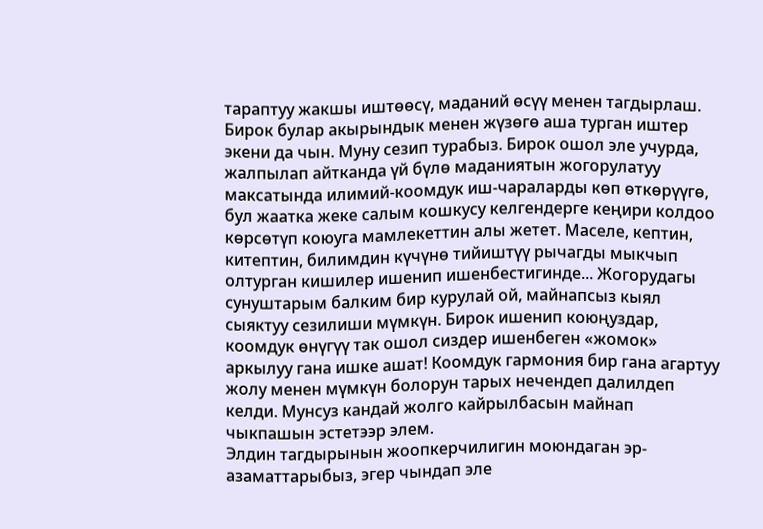тараптуу жакшы иштөөсү, маданий өсүү менен тагдырлаш. Бирок булар акырындык менен жүзөгө аша турган иштер экени да чын. Муну сезип турабыз. Бирок ошол эле учурда, жалпылап айтканда үй бүлө маданиятын жогорулатуу максатында илимий-коомдук иш-чараларды көп өткөрүүгө, бул жаатка жеке салым кошкусу келгендерге кеңири колдоо көрсөтүп коюуга мамлекеттин алы жетет. Маселе, кептин, китептин, билимдин күчүнө тийиштүү рычагды мыкчып олтурган кишилер ишенип ишенбестигинде... Жогорудагы сунуштарым балким бир курулай ой, майнапсыз кыял сыяктуу сезилиши мүмкүн. Бирок ишенип коюңуздар, коомдук өнүгүү так ошол сиздер ишенбеген «жомок» аркылуу гана ишке ашат! Коомдук гармония бир гана агартуу жолу менен мүмкүн болорун тарых нечендеп далилдеп келди. Мунсуз кандай жолго кайрылбасын майнап чыкпашын эстетээр элем.
Элдин тагдырынын жоопкерчилигин моюндаган эр-азаматтарыбыз, эгер чындап эле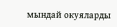мындай окуяларды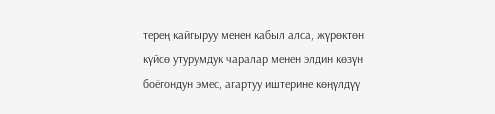терең кайгыруу менен кабыл алса, жүрөктөн күйсө утурумдук чаралар менен элдин көзүн боёгондун эмес, агартуу иштерине көңүлдүү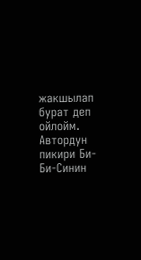жакшылап бурат деп ойлойм.
Автордун пикири Би-Би-Синин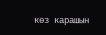көз карашын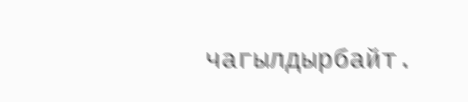чагылдырбайт.